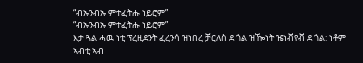“ብኡንብኡ ምተፈትሑ ነይሮም”
“ብኡንብኡ ምተፈትሑ ነይሮም”
እታ ጓል ሓዉ ነቲ ፕረዚደንት ፈረንሳ ዝነበረ ቻርለስ ደ ጎል ዝዀነት ዤነቭየቭ ደ ጎል: ነቶም ኣብቲ ኣብ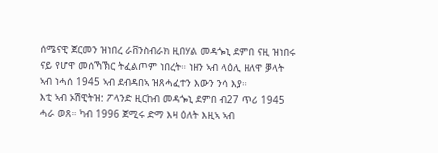ሰሜናዊ ጀርመን ዝነበረ ራቨንስብራክ ዚበሃል መዳጐኒ ደምበ ናዚ ዝነበሩ ናይ የሆዋ መሰኻኽር ትፈልጦም ነበረት። ነዘን ኣብ ላዕሊ ዘለዋ ቓላት ኣብ ነሓሰ 1945 ኣብ ደብዳበኣ ዝጸሓፈተን እውን ንሳ እያ።
እቲ ኣብ ኦሽዊትዝ: ፖላንድ ዚርከብ መዳጐኒ ደምበ ብ27 ጥሪ 1945 ሓራ ወጸ። ካብ 1996 ጀሚሩ ድማ እዛ ዕለት እዚኣ ኣብ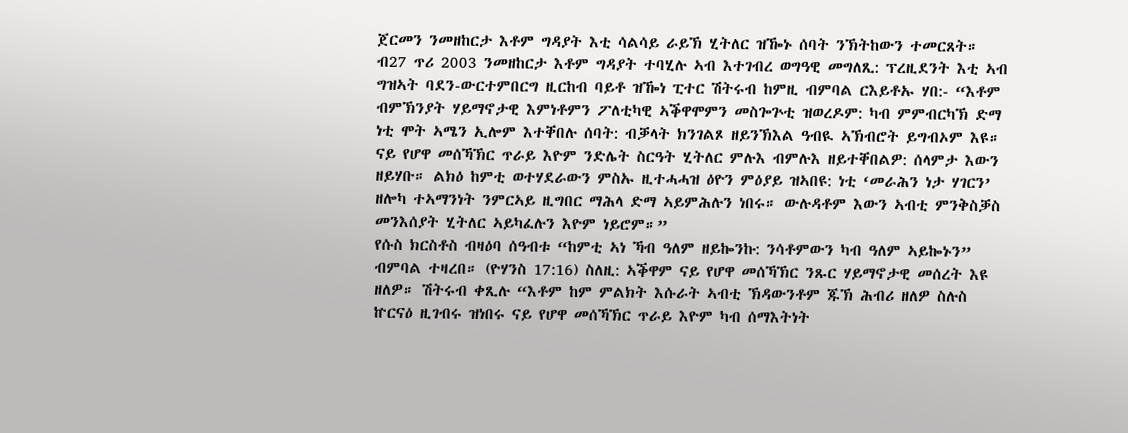ጀርመን ንመዘከርታ እቶም ግዳያት እቲ ሳልሳይ ራይኽ ሂትለር ዝዀኑ ሰባት ንኽትከውን ተመርጸት።
ብ27 ጥሪ 2003 ንመዘከርታ እቶም ግዳያት ተባሂሉ ኣብ እተገብረ ወግዓዊ መግለጺ: ፕረዚደንት እቲ ኣብ ግዝኣት ባደን-ውርተምበርግ ዚርከብ ባይቶ ዝዀነ ፒተር ሽትሩብ ከምዚ ብምባል ርእይቶኡ ሃበ:- “እቶም ብምኽንያት ሃይማኖታዊ እምነቶምን ፖለቲካዊ ኣቕዋሞምን መስጐጕቲ ዝወረዶም: ካብ ምምብርካኽ ድማ ነቲ ሞት ኣሜን ኢሎም እተቐበሉ ሰባት: ብቓላት ክንገልጾ ዘይንኽእል ዓብዪ ኣኽብሮት ይግብኦም እዩ። ናይ የሆዋ መሰኻኽር ጥራይ እዮም ንድሌት ስርዓት ሂትለር ምሉእ ብምሉእ ዘይተቐበልዎ: ሰላምታ እውን ዘይሃቡ። ልክዕ ከምቲ ወተሃደራውን ምስኡ ዚተሓሓዝ ዕዮን ምዕያይ ዝኣበዩ: ነቲ ‘መራሕን ነታ ሃገርን’ ዘሎካ ተኣማንነት ንምርኣይ ዚግበር ማሕላ ድማ ኣይምሕሉን ነበሩ። ውሉዳቶም እውን ኣብቲ ምንቅስቓስ መንእሰያት ሂትለር ኣይካፈሉን እዮም ነይሮም።”
የሱስ ክርስቶስ ብዛዕባ ሰዓብቱ “ከምቲ ኣነ ኻብ ዓለም ዘይኰንኩ: ንሳቶምውን ካብ ዓለም ኣይኰኑን” ብምባል ተዛረበ። (ዮሃንስ 17:16) ስለዚ: ኣቕዋም ናይ የሆዋ መሰኻኽር ንጹር ሃይማኖታዊ መሰረት እዩ ዘለዎ። ሽትሩብ ቀጺሉ “እቶም ከም ምልክት እሱራት ኣብቲ ኽዳውንቶም ጁኽ ሕብሪ ዘለዎ ስሉስ ኵርናዕ ዚገብሩ ዝነበሩ ናይ የሆዋ መሰኻኽር ጥራይ እዮም ካብ ሰማእትነት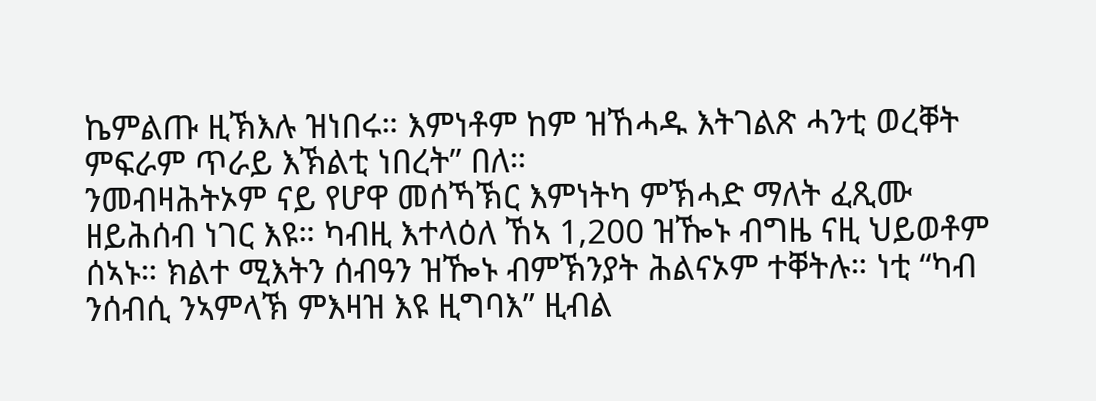ኬምልጡ ዚኽእሉ ዝነበሩ። እምነቶም ከም ዝኸሓዱ እትገልጽ ሓንቲ ወረቐት ምፍራም ጥራይ እኽልቲ ነበረት” በለ።
ንመብዛሕትኦም ናይ የሆዋ መሰኻኽር እምነትካ ምኽሓድ ማለት ፈጺሙ ዘይሕሰብ ነገር እዩ። ካብዚ እተላዕለ ኸኣ 1,200 ዝዀኑ ብግዜ ናዚ ህይወቶም ሰኣኑ። ክልተ ሚእትን ሰብዓን ዝዀኑ ብምኽንያት ሕልናኦም ተቐትሉ። ነቲ “ካብ ንሰብሲ ንኣምላኽ ምእዛዝ እዩ ዚግባእ” ዚብል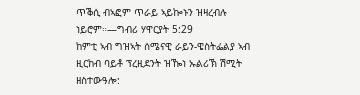ጥቕሲ ብኣፎም ጥራይ ኣይኰኑን ዝዛረብሉ ነይሮም።—ግብሪ ሃዋርያት 5:29
ከምቲ ኣብ ግዝኣት ሰሜናዊ ራይን-ዌስትፌልያ ኣብ ዚርከብ ባይቶ ፕረዚደንት ዝዀነ ኡልሪኽ ሽሚት ዘስተውዓሎ: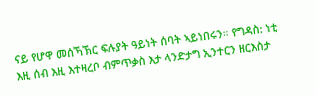ናይ የሆዋ መሰኻኽር ፍሉያት ዓይነት ሰባት ኣይነበሩን። የግዳስ: ነቲ እዚ ሰብ እዚ እተዛረቦ ብምጥቃስ እታ ላንድታግ ኢንተርን ዘርእስታ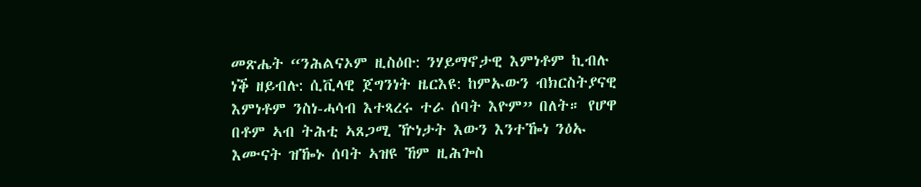መጽሔት “ንሕልናኦም ዚስዕቡ: ንሃይማኖታዊ እምነቶም ኪብሉ ነቕ ዘይብሉ: ሲቪላዊ ጀግንነት ዜርእዩ: ከምኡውን ብክርስትያናዊ እምነቶም ንስነ-ሓሳብ እተጻረሩ ተራ ሰባት እዮም” በለት። የሆዋ በቶም ኣብ ትሕቲ ኣጸጋሚ ዅነታት እውን እንተዀነ ንዕኡ እሙናት ዝዀኑ ሰባት ኣዝዩ ኸም ዚሕጐስ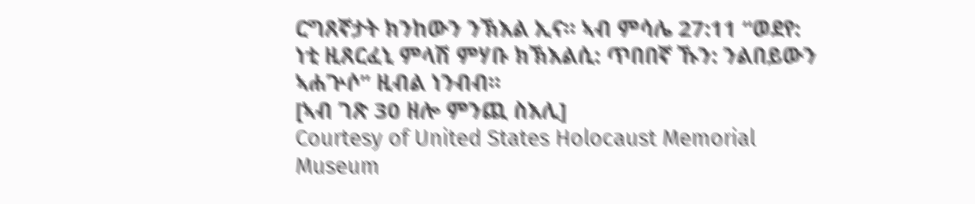ርግጸኛታት ክንከውን ንኽእል ኢና። ኣብ ምሳሌ 27:11 “ወደየ: ነቲ ዚጸርፈኒ ምላሽ ምሃቡ ክኽእልሲ: ጥበበኛ ኹን: ንልበይውን ኣሐጕሶ” ዚብል ነንብብ።
[ኣብ ገጽ 30 ዘሎ ምንጪ ስእሊ]
Courtesy of United States Holocaust Memorial Museum